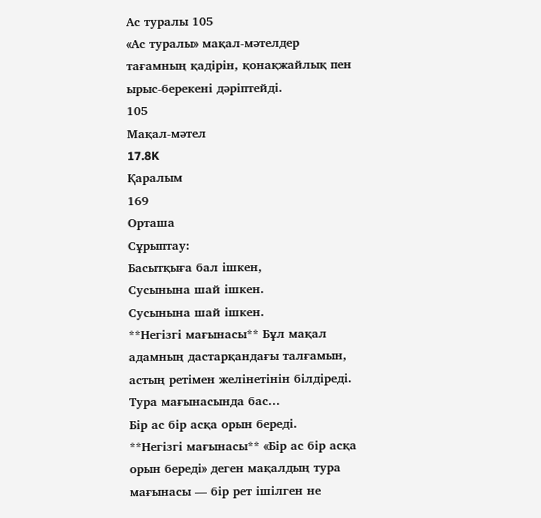Ас туралы 105
«Ас туралы» мақал-мәтелдер тағамның қадірін, қонақжайлық пен ырыс-берекені дәріптейді.
105
Мақал-мәтел
17.8K
Қаралым
169
Орташа
Сұрыптау:
Басытқыға бал ішкен,
Сусынына шай ішкен.
Сусынына шай ішкен.
**Негізгі мағынасы** Бұл мақал адамның дастарқандағы талғамын, астың ретімен желінетінін білдіреді. Тура мағынасында бас...
Бір ас бір асқа орын береді.
**Негізгі мағынасы** «Бір ас бір асқа орын береді» деген мақалдың тура мағынасы — бір рет ішілген не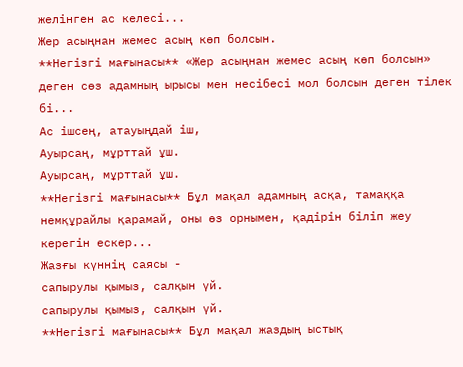желінген ас келесі...
Жер асыңнан жемес асың көп болсын.
**Негізгі мағынасы** «Жер асыңнан жемес асың көп болсын» деген сөз адамның ырысы мен несібесі мол болсын деген тілек бі...
Ас ішсең, атауыңдай іш,
Ауырсаң, мұрттай ұш.
Ауырсаң, мұрттай ұш.
**Негізгі мағынасы** Бұл мақал адамның асқа, тамаққа немқұрайлы қарамай, оны өз орнымен, қадірін біліп жеу керегін ескер...
Жазғы күннің саясы -
сапырулы қымыз, салқын үй.
сапырулы қымыз, салқын үй.
**Негізгі мағынасы** Бұл мақал жаздың ыстық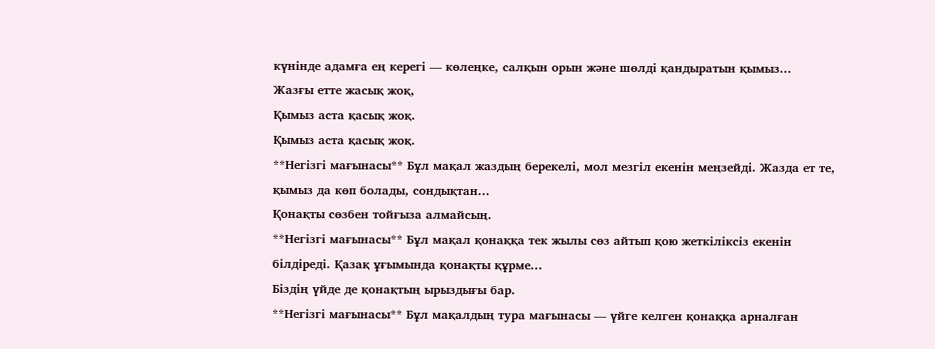күнінде адамға ең керегі — көлеңке, салқын орын және шөлді қандыратын қымыз...
Жазғы етте жасық жоқ,
Қымыз аста қасық жоқ.
Қымыз аста қасық жоқ.
**Негізгі мағынасы** Бұл мақал жаздың берекелі, мол мезгіл екенін меңзейді. Жазда ет те, қымыз да көп болады, сондықтан...
Қонақты сөзбен тойғыза алмайсың.
**Негізгі мағынасы** Бұл мақал қонаққа тек жылы сөз айтып қою жеткіліксіз екенін білдіреді. Қазақ ұғымында қонақты құрме...
Біздің үйде де қонақтың ырыздығы бар.
**Негізгі мағынасы** Бұл мақалдың тура мағынасы — үйге келген қонаққа арналған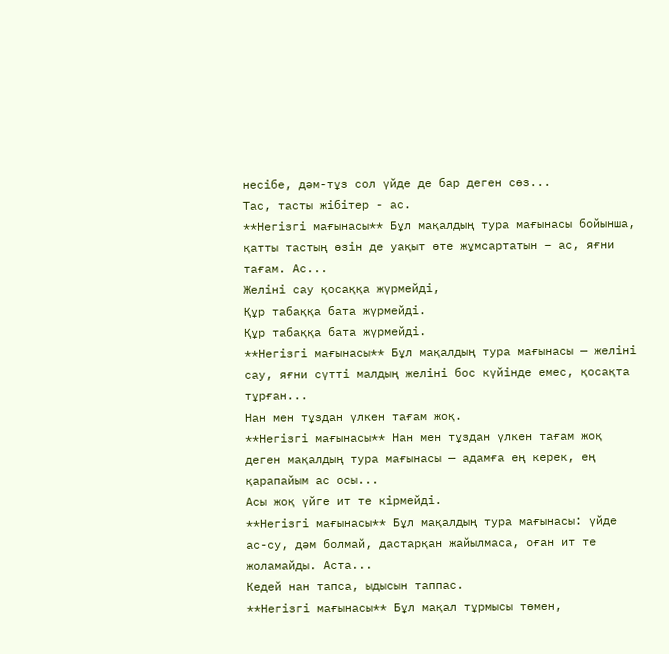несібе, дәм-тұз сол үйде де бар деген сөз...
Тас, тасты жібітер - ас.
**Негізгі мағынасы** Бұл мақалдың тура мағынасы бойынша, қатты тастың өзін де уақыт өте жұмсартатын – ас, яғни тағам. Ас...
Желіні сау қосаққа жүрмейді,
Құр табаққа бата жүрмейді.
Құр табаққа бата жүрмейді.
**Негізгі мағынасы** Бұл мақалдың тура мағынасы — желіні сау, яғни сүтті малдың желіні бос күйінде емес, қосақта тұрған...
Нан мен тұздан үлкен тағам жоқ.
**Негізгі мағынасы** Нан мен тұздан үлкен тағам жоқ деген мақалдың тура мағынасы — адамға ең керек, ең қарапайым ас осы...
Асы жоқ үйге ит те кірмейді.
**Негізгі мағынасы** Бұл мақалдың тура мағынасы: үйде ас-су, дәм болмай, дастарқан жайылмаса, оған ит те жоламайды. Аста...
Кедей нан тапса, ыдысын таппас.
**Негізгі мағынасы** Бұл мақал тұрмысы төмен,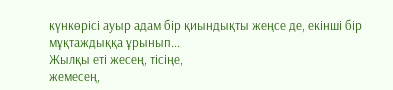күнкөрісі ауыр адам бір қиындықты жеңсе де, екінші бір мұқтаждыққа ұрынып...
Жылқы еті жесең, тісіңе,
жемесең,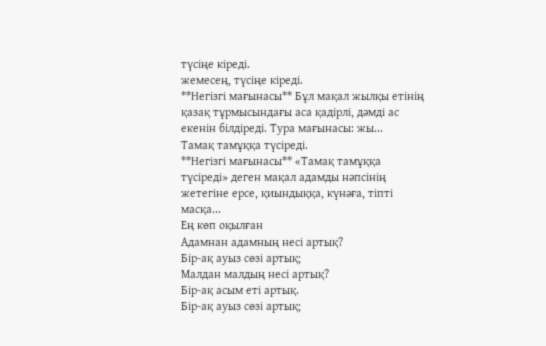түсіңе кіреді.
жемесең, түсіңе кіреді.
**Негізгі мағынасы** Бұл мақал жылқы етінің қазақ тұрмысындағы аса қадірлі, дәмді ас екенін білдіреді. Тура мағынасы: жы...
Тамақ тамұққа түсіреді.
**Негізгі мағынасы** «Тамақ тамұққа түсіреді» деген мақал адамды нәпсінің жетегіне ерсе, қиындыққа, күнәға, тіпті масқа...
Ең көп оқылған
Адамнан адамның несі артық?
Бір-ақ ауыз сөзі артық;
Малдан малдың несі артық?
Бір-ақ асым еті артық.
Бір-ақ ауыз сөзі артық;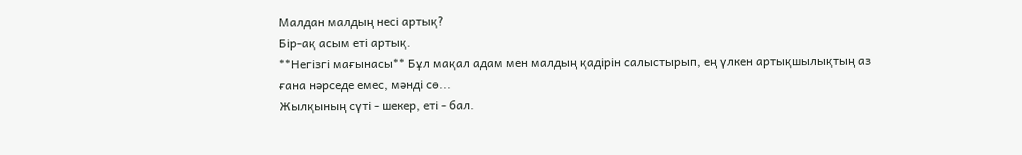Малдан малдың несі артық?
Бір-ақ асым еті артық.
**Негізгі мағынасы** Бұл мақал адам мен малдың қадірін салыстырып, ең үлкен артықшылықтың аз ғана нәрседе емес, мәнді сө...
Жылқының сүті - шекер, еті - бал.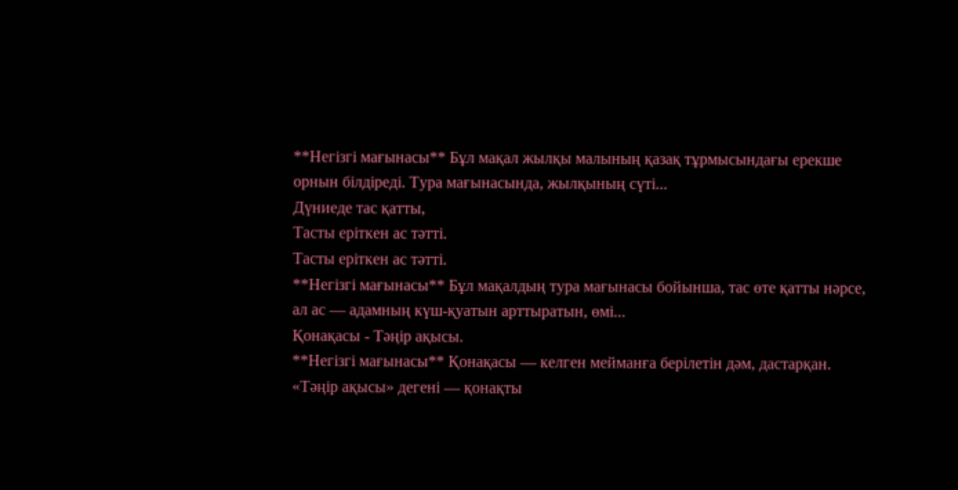**Негізгі мағынасы** Бұл мақал жылқы малының қазақ тұрмысындағы ерекше орнын білдіреді. Тура мағынасында, жылқының сүті...
Дүниеде тас қатты,
Тасты еріткен ас тәтті.
Тасты еріткен ас тәтті.
**Негізгі мағынасы** Бұл мақалдың тура мағынасы бойынша, тас өте қатты нәрсе, ал ас — адамның күш-қуатын арттыратын, өмі...
Қонақасы - Тәңір ақысы.
**Негізгі мағынасы** Қонақасы — келген мейманға берілетін дәм, дастарқан. «Тәңір ақысы» дегені — қонақты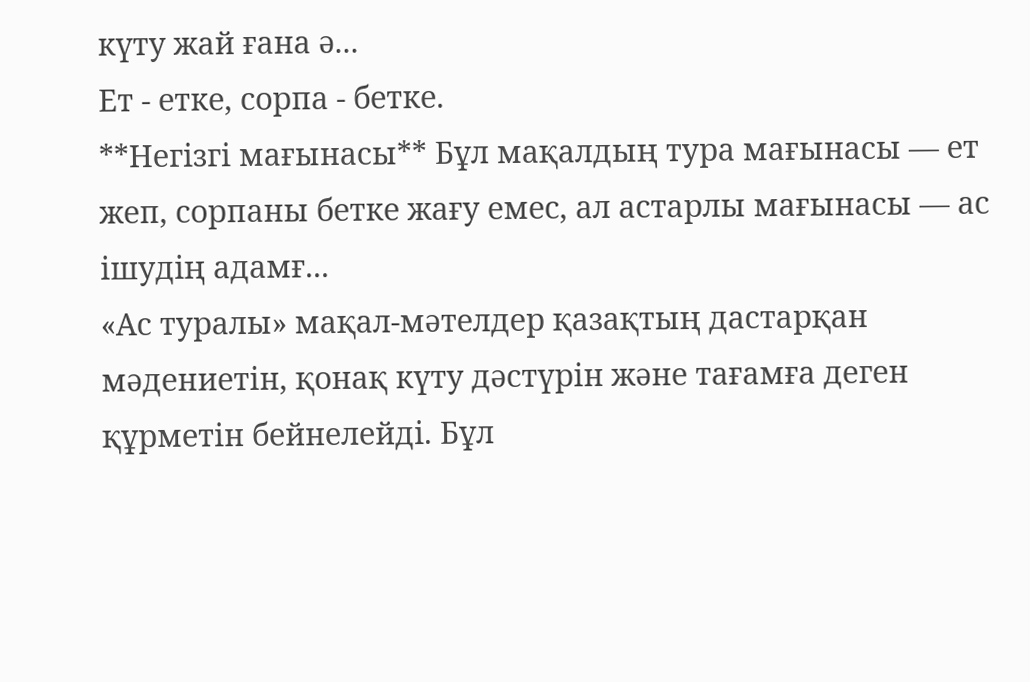күту жай ғана ә...
Ет - етке, сорпа - бетке.
**Негізгі мағынасы** Бұл мақалдың тура мағынасы — ет жеп, сорпаны бетке жағу емес, ал астарлы мағынасы — ас ішудің адамғ...
«Ас туралы» мақал-мәтелдер қазақтың дастарқан мәдениетін, қонақ күту дәстүрін және тағамға деген құрметін бейнелейді. Бұл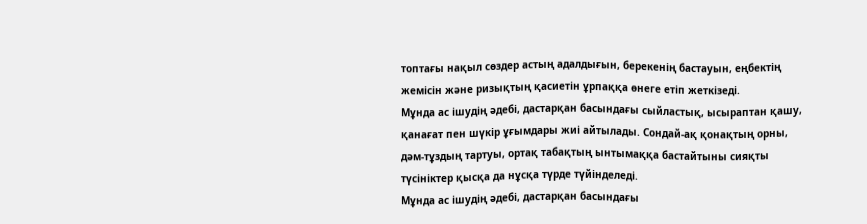топтағы нақыл сөздер астың адалдығын, берекенің бастауын, еңбектің жемісін және ризықтың қасиетін ұрпаққа өнеге етіп жеткізеді.
Мұнда ас ішудің әдебі, дастарқан басындағы сыйластық, ысыраптан қашу, қанағат пен шүкір ұғымдары жиі айтылады. Сондай-ақ қонақтың орны, дәм-тұздың тартуы, ортақ табақтың ынтымаққа бастайтыны сияқты түсініктер қысқа да нұсқа түрде түйінделеді.
Мұнда ас ішудің әдебі, дастарқан басындағы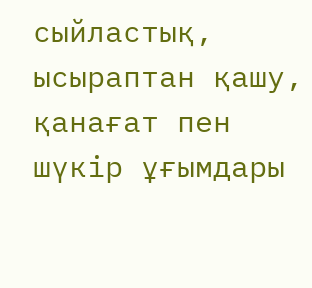сыйластық, ысыраптан қашу, қанағат пен шүкір ұғымдары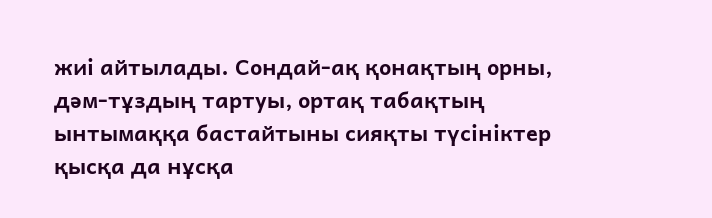жиі айтылады. Сондай-ақ қонақтың орны, дәм-тұздың тартуы, ортақ табақтың ынтымаққа бастайтыны сияқты түсініктер қысқа да нұсқа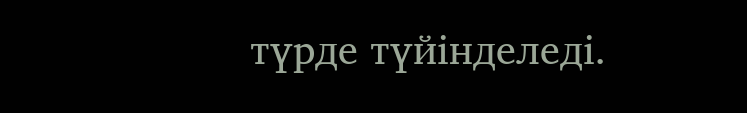түрде түйінделеді.